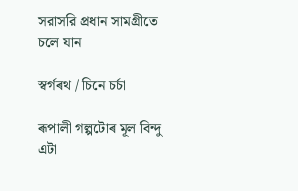সরাসরি প্রধান সামগ্রীতে চলে যান

স্বৰ্গৰথ / চিনে চৰ্চা

ৰূপালী গল্পটোৰ মূল বিন্দু এটা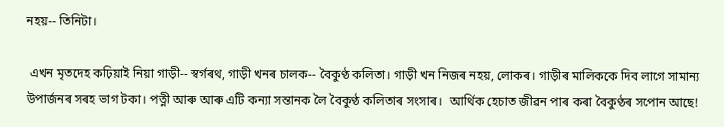নহয়-- তিনিটা।

 এখন মৃতদেহ কঢ়িয়াই নিয়া গাড়ী-- স্বৰ্গৰথ, গাড়ী খনৰ চালক-- বৈকুণ্ঠ কলিতা। গাড়ী খন নিজৰ নহয়, লোকৰ। গাড়ীৰ মালিককে দিব লাগে সামান্য উপাৰ্জনৰ সৰহ ভাগ টকা। পত্নী আৰু আৰু এটি কন্যা সন্তানক লৈ বৈকুণ্ঠ কলিতাৰ সংসাৰ।  আৰ্থিক হেচাত জীৱন পাৰ কৰা বৈকুণ্ঠৰ সপোন আছে!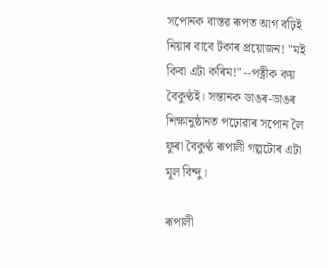সপোনক বাস্তৱ ৰূপত আগ বঢ়িই নিয়াৰ বাবে টকাৰ প্ৰয়োজন! "মই কিবা এটা কৰিম!" --পত্নীক কয় বৈকুণ্ঠই। সন্তানক ডাঙৰ-ডাঙৰ শিক্ষানুষ্ঠানত পঢ়োৱাৰ সপোন লৈ ফুৰা বৈকুণ্ঠ ৰূপালী গল্পটোৰ এটা মূল বিন্দু।

ৰূপালী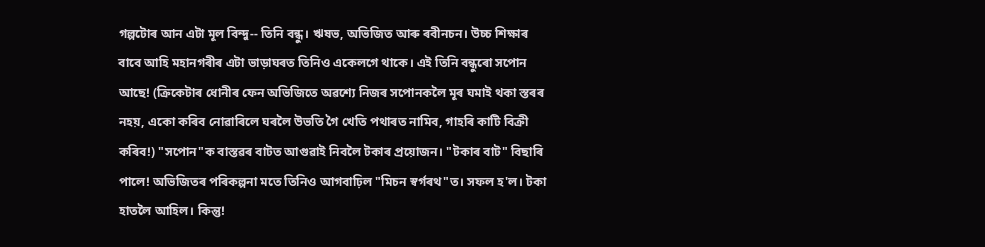গল্পটোৰ আন এটা মূল বিন্দু-- তিনি বন্ধু। ঋষভ, অভিজিত আৰু ৰবীনচন। উচ্চ শিক্ষাৰ বাবে আহি মহানগৰীৰ এটা ভাড়াঘৰত তিনিও একেলগে থাকে। এই তিনি বন্ধুৰো সপোন আছে! (ক্ৰিকেটাৰ ধোনীৰ ফেন অভিজিতে অৱশ্যে নিজৰ সপোনকলৈ মূৰ ঘমাই থকা স্তৰৰ নহয়, একো কৰিব নোৱাৰিলে ঘৰলৈ উভতি গৈ খেতি পথাৰত নামিব, গাহৰি কাটি বিক্ৰী কৰিব!) "সপোন"ক বাস্তৱৰ বাটত আগুৱাই নিবলৈ টকাৰ প্ৰয়োজন। "টকাৰ বাট" বিছাৰি পালে! অভিজিতৰ পৰিকল্পনা মতে তিনিও আগবাঢ়িল "মিচন স্বৰ্গৰথ"ত। সফল হ'ল। টকা হাতলৈ আহিল। কিন্তু!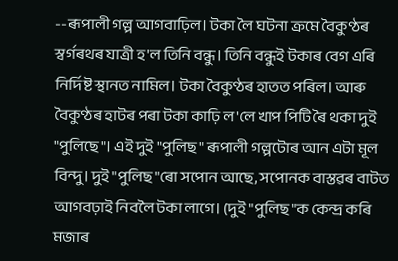--ৰূপালী গল্প আগবাঢ়িল। টকা লৈ ঘটনা ক্ৰমে বৈকুণ্ঠৰ স্বৰ্গৰথৰ যাত্ৰী হ'ল তিনি বন্ধু। তিনি বন্ধুই টকাৰ বেগ এৰি নিৰ্দিষ্ট স্থানত নামিল। টকা বৈকুণ্ঠৰ হাতত পৰিল। আৰু বৈকুণ্ঠৰ হাটৰ পৰা টকা কাঢ়ি ল'লে খাপ পিটি ৰৈ থকা দুই "পুলিছে"। এই দুই "পুলিছ" ৰূপালী গল্পটোৰ আন এটা মূল বিন্দু। দুই "পুলিছ"ৰো সপোন আছে, সপোনক বাস্তৱৰ বাটত আগবঢ়াই নিবলৈ টকা লাগে। (দুই "পুলিছ"ক কেন্দ্ৰ কৰি মজাৰ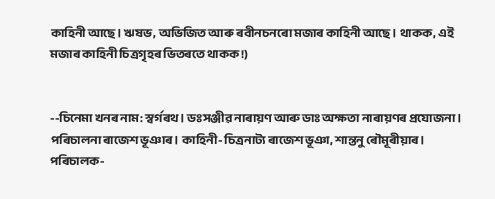কাহিনী আছে। ঋষভ, অভিজিত আৰু ৰবীনচনৰো মজাৰ কাহিনী আছে। থাকক, এই মজাৰ কাহিনী চিত্ৰগৃহৰ ভিতৰতে থাকক!)


--চিনেমা খনৰ নাম: স্বৰ্গৰথ। ডঃসঞ্জীৱ নাৰায়ণ আৰু ডাঃ অক্ষতা নাৰায়ণৰ প্ৰযোজনা। পৰিচালনা ৰাজেশ ভূঞাৰ। কাহিনী- চিত্ৰনাট্য ৰাজেশ ভূঞা, শান্তনু ৰৌমূৰীয়াৰ। পৰিচালক-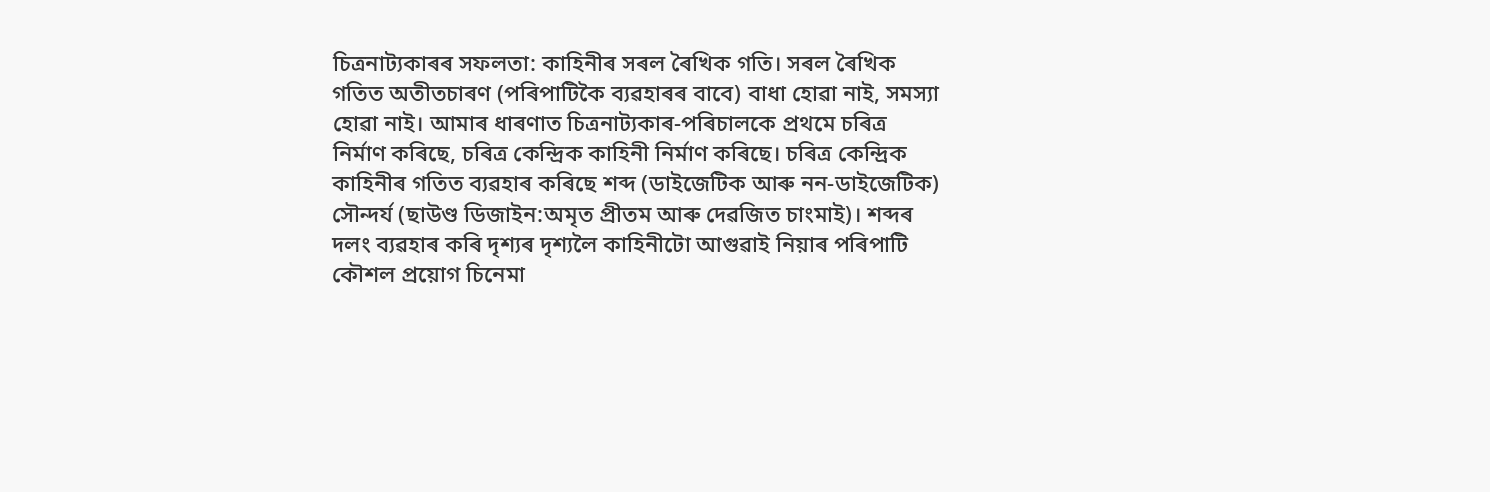চিত্ৰনাট্যকাৰৰ সফলতা: কাহিনীৰ সৰল ৰৈখিক গতি। সৰল ৰৈখিক গতিত অতীতচাৰণ (পৰিপাটিকৈ ব্যৱহাৰৰ বাবে) বাধা হোৱা নাই, সমস্যা হোৱা নাই। আমাৰ ধাৰণাত চিত্ৰনাট্যকাৰ-পৰিচালকে প্ৰথমে চৰিত্ৰ নিৰ্মাণ কৰিছে, চৰিত্ৰ কেন্দ্ৰিক কাহিনী নিৰ্মাণ কৰিছে। চৰিত্ৰ কেন্দ্ৰিক  কাহিনীৰ গতিত ব্যৱহাৰ কৰিছে শব্দ (ডাইজেটিক আৰু নন-ডাইজেটিক) সৌন্দৰ্য (ছাউণ্ড ডিজাইন:অমৃত প্ৰীতম আৰু দেৱজিত চাংমাই)। শব্দৰ দলং ব্যৱহাৰ কৰি দৃশ্যৰ দৃশ্যলৈ কাহিনীটো আগুৱাই নিয়াৰ পৰিপাটি কৌশল প্ৰয়োগ চিনেমা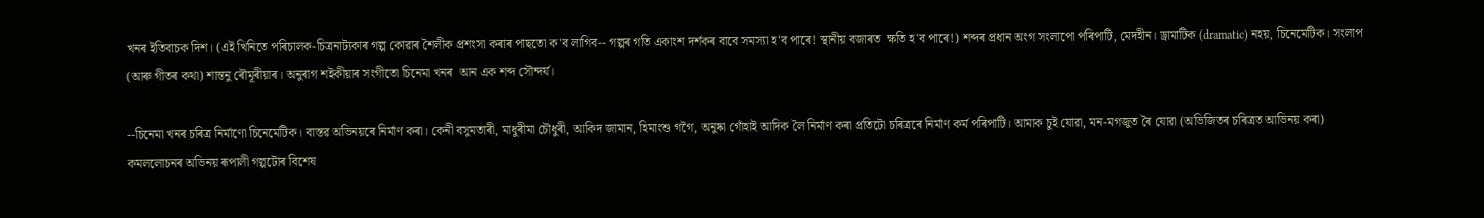খনৰ ইতিবাচক দিশ। (এই খিনিতে পৰিচালক-চিত্ৰনাট্যকাৰ গল্প কোৱাৰ শৈলীক প্ৰশংসা কৰাৰ পাছতো ক'ব লাগিব-- গল্পৰ গতি একাংশ দৰ্শকৰ বাবে সমস্যা হ'ব পাৰে! স্থানীয় বজাৰত  ক্ষতি হ'ব পাৰে!) শব্দৰ প্ৰধান অংগ সংলাপো পৰিপাটি, মেদহীন। ড্ৰামাটিক (dramatic) নহয়, চিনেমেটিক। সংলাপ (আৰু গীতৰ কথা) শান্তনু ৰৌমূৰীয়াৰ। অনুৰাগ শইকীয়াৰ সংগীতো চিনেমা খনৰ  আন এক শব্দ সৌন্দৰ্য।

--চিনেমা খনৰ চৰিত্ৰ নিৰ্মাণো চিনেমেটিক। বাস্তৱ অভিনয়ৰে নিৰ্মাণ কৰা। কেনী বসুমতাৰী, মাধুৰীমা চৌধুৰী, আকিদ জামান, হিমাংশু গগৈ, অনুষ্কা গোঁহাই আদিক লৈ নিৰ্মাণ কৰা প্ৰতিটো চৰিত্ৰৰে নিৰ্মাণ কৰ্ম পৰিপাটি। আমাক চুই যোৱা, মন-মগজুত ৰৈ যোৱা (অভিজিতৰ চৰিত্ৰত আভিনয় কৰা) কমললোচনৰ অভিনয় ৰূপালী গল্পটোৰ বিশেষ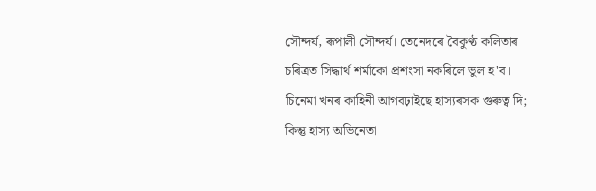সৌন্দৰ্য, ৰূপালী সৌন্দৰ্য। তেনেদৰে বৈকুণ্ঠ কলিতাৰ চৰিত্ৰত সিদ্ধাৰ্থ শৰ্মাকো প্ৰশংসা নকৰিলে ভুল হ'ব। চিনেমা খনৰ কাহিনী আগবঢ়াইছে হাস্যৰসক গুৰুত্ব দি; কিন্তু হাস্য অভিনেতা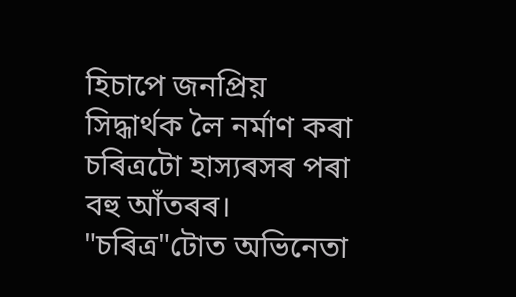হিচাপে জনপ্ৰিয় সিদ্ধাৰ্থক লৈ নৰ্মাণ কৰা চৰিত্ৰটো হাস্যৰসৰ পৰা বহু আঁতৰৰ।  "চৰিত্ৰ"টোত অভিনেতা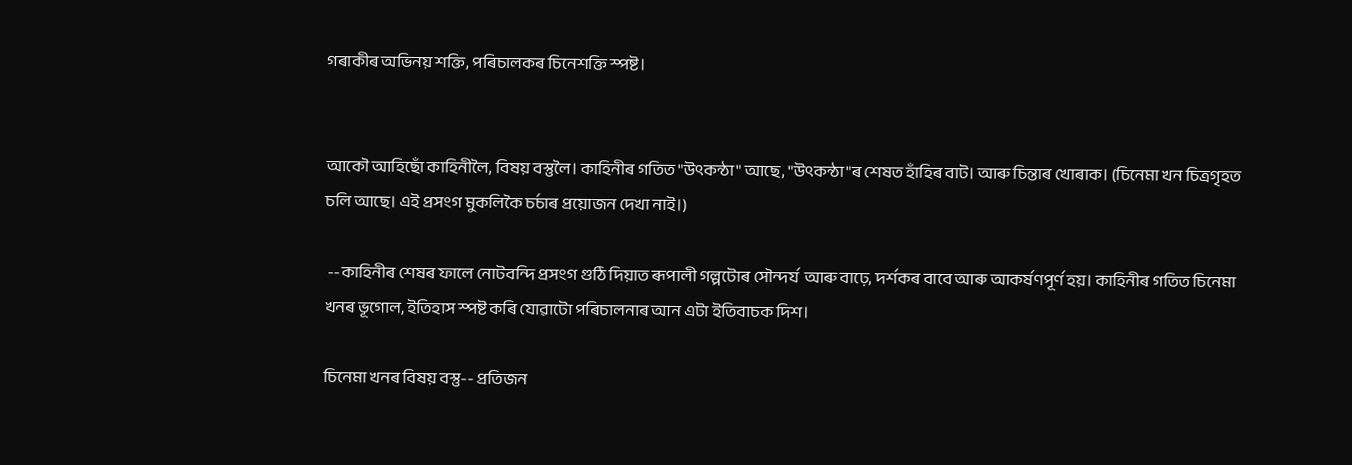গৰাকীৰ অভিনয় শক্তি, পৰিচালকৰ চিনেশক্তি স্পষ্ট।


আকৌ আহিছোঁ কাহিনীলৈ, বিষয় বস্তুলৈ। কাহিনীৰ গতিত "উৎকন্ঠা" আছে, "উৎকন্ঠা"ৰ শেষত হাঁহিৰ বাট। আৰু চিন্তাৰ খোৰাক। (চিনেমা খন চিত্ৰগৃহত চলি আছে। এই প্ৰসংগ মুকলিকৈ চৰ্চাৰ প্ৰয়োজন দেখা নাই।)

 --কাহিনীৰ শেষৰ ফালে নোটবন্দি প্ৰসংগ গুঠি দিয়াত ৰূপালী গল্পটোৰ সৌন্দৰ্য  আৰু বাঢ়ে, দৰ্শকৰ বাবে আৰু আকর্ষণপূর্ণ হয়। কাহিনীৰ গতিত চিনেমা খনৰ ভূগোল, ইতিহাস স্পষ্ট কৰি যোৱাটো পৰিচালনাৰ আন এটা ইতিবাচক দিশ।

চিনেমা খনৰ বিষয় বস্তু-- প্ৰতিজন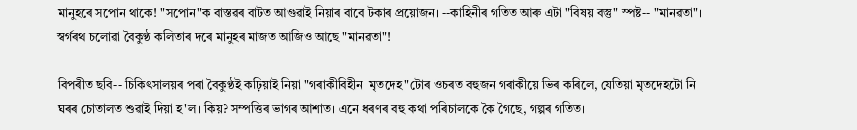মানুহৰে সপোন থাকে! "সপোন"ক বাস্তৱৰ বাটত আগুৱাই নিয়াৰ বাবে টকাৰ প্ৰয়োজন। --কাহিনীৰ গতিত আৰু এটা "বিষয় বস্তু" স্পষ্ট-- "মানৱতা"। স্বৰ্গৰথ চলোৱা বৈকুণ্ঠ কলিতাৰ দৰে মানুহৰ মাজত আজিও আছে "মানৱতা"!

বিপৰীত ছবি-- চিকিৎসালয়ৰ পৰা বৈকুণ্ঠই কঢ়িয়াই নিয়া "গৰাকীবিহীন  মৃতদেহ"টোৰ ওচৰত বহুজন গৰাকীয়ে ভিৰ কৰিলে, যেতিয়া মৃতদেহটো নি ঘৰৰ চোতালত শুৱাই দিয়া হ'ল। কিয়? সম্পত্তিৰ ভাগৰ আশাত। এনে ধৰণৰ বহু কথা পৰিচালকে কৈ গৈছে, গল্পৰ গতিত।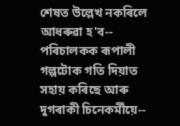শেষত উল্লেখ নকৰিলে আধৰুৱা হ'ব-- পৰিচালকক ৰূপালী গল্পটোক গতি দিয়াত সহায় কৰিছে আৰু দুগৰাকী চিনেকৰ্মীয়ে--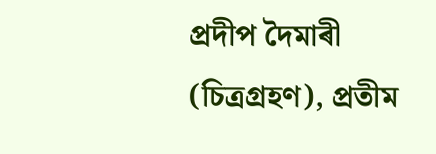প্ৰদীপ দৈমাৰী (চিত্ৰগ্ৰহণ), প্ৰতীম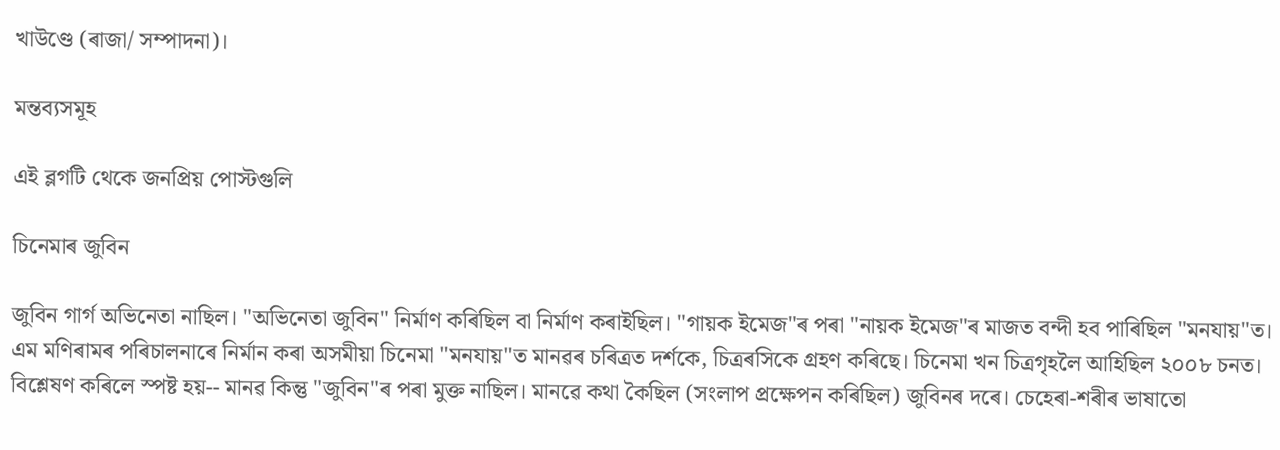খাউণ্ডে (ৰাজা/ সম্পাদনা)।

মন্তব্যসমূহ

এই ব্লগটি থেকে জনপ্রিয় পোস্টগুলি

চিনেমাৰ জুবিন

জুবিন গাৰ্গ অভিনেতা নাছিল। "অভিনেতা জুবিন" নিৰ্মাণ কৰিছিল বা নিৰ্মাণ কৰাইছিল। "গায়ক ইমেজ"ৰ পৰা "নায়ক ইমেজ"ৰ মাজত বন্দী হব পাৰিছিল "মনযায়"ত। এম মণিৰামৰ পৰিচালনাৰে নিৰ্মান কৰা অসমীয়া চিনেমা "মনযায়"ত মানৱৰ চৰিত্ৰত দৰ্শকে, চিত্ৰৰসিকে গ্ৰহণ কৰিছে। চিনেমা খন চিত্ৰগৃহলৈ আহিছিল ২০০৮ চনত। বিশ্লেষণ কৰিলে স্পষ্ট হয়-- মানৱ কিন্তু "জুবিন"ৰ পৰা মুক্ত নাছিল। মানৱে কথা কৈছিল (সংলাপ প্ৰক্ষেপন কৰিছিল) জুবিনৰ দৰে। চেহেৰা-শৰীৰ ভাষাতো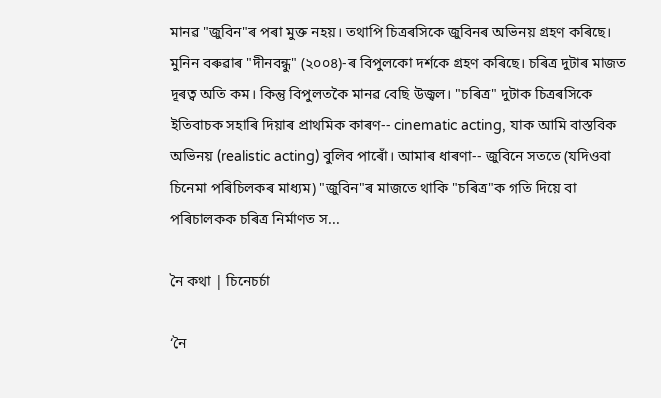মানৱ "জুবিন"ৰ পৰা মুক্ত নহয়। তথাপি চিত্ৰৰসিকে জুবিনৰ অভিনয় গ্ৰহণ কৰিছে। মুনিন বৰুৱাৰ "দীনবন্ধু" (২০০৪)-ৰ বিপুলকো দৰ্শকে গ্ৰহণ কৰিছে। চৰিত্ৰ দুটাৰ মাজত দূৰত্ব অতি কম। কিন্তু বিপুলতকৈ মানৱ বেছি উজ্বল। "চৰিত্ৰ" দুটাক চিত্ৰৰসিকে ইতিবাচক সহাৰি দিয়াৰ প্ৰাথমিক কাৰণ-- cinematic acting, যাক আমি বাস্তবিক অভিনয় (realistic acting) বুলিব পাৰোঁ। আমাৰ ধাৰণা-- জুবিনে সততে (যদিওবা চিনেমা পৰিচিলকৰ মাধ্যম) "জুবিন"ৰ মাজতে থাকি "চৰিত্ৰ"ক গতি দিয়ে বা পৰিচালকক চৰিত্ৰ নিৰ্মাণত স...

নৈ কথা | চিনেচৰ্চা

‘নৈ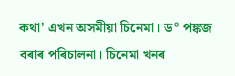কথা’ এখন অসমীয়া চিনেমা। ড° পঙ্কজ বৰাৰ পৰিচালনা। চিনেমা খনৰ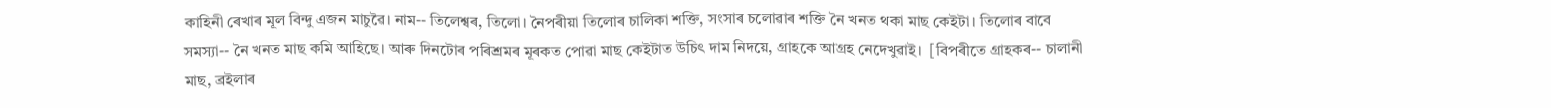কাহিনী ৰেখাৰ মূল বিন্দু এজন মাচুৱৈ। নাম-- তিলেশ্বৰ, তিলো। নৈপৰীয়া তিলোৰ চালিকা শক্তি, সংসাৰ চলোৱাৰ শক্তি নৈ খনত থকা মাছ কেইটা। তিলোৰ বাবে সমস্যা-- নৈ খনত মাছ কমি আহিছে। আৰু দিনটোৰ পৰিশ্ৰমৰ মূৰকত পোৱা মাছ কেইটাত উচিৎ দাম নিদয়ে, গ্ৰাহকে আগ্ৰহ নেদেখুৱাই।  [বিপৰীতে গ্ৰাহকৰ-- চালানী মাছ, ব্ৰইলাৰ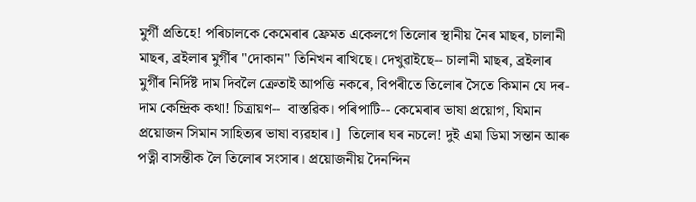মুৰ্গী প্ৰতিহে! পৰিচালকে কেমেৰাৰ ফ্ৰেমত একেলগে তিলোৰ স্থানীয় নৈৰ মাছৰ, চালানী মাছৰ, ব্ৰইলাৰ মুৰ্গীৰ "দোকান" তিনিখন ৰাখিছে। দেখুৱাইছে-- চালানী মাছৰ, ব্ৰইলাৰ মুৰ্গীৰ নিৰ্দিষ্ট দাম দিবলৈ ক্ৰেতাই আপত্তি নকৰে, বিপৰীতে তিলোৰ সৈতে কিমান যে দৰ-দাম কেন্দ্ৰিক কথা! চিত্ৰায়ণ--  বাস্তৱিক। পৰিপাটি-- কেমেৰাৰ ভাষা প্ৰয়োগ, যিমান প্ৰয়োজন সিমান সাহিত্যৰ ভাষা ব্যৱহাৰ।]  তিলোৰ ঘৰ নচলে! দুই এমা ডিমা সন্তান আৰু পত্নী বাসন্তীক লৈ তিলোৰ সংসাৰ। প্ৰয়োজনীয় দৈনন্দিন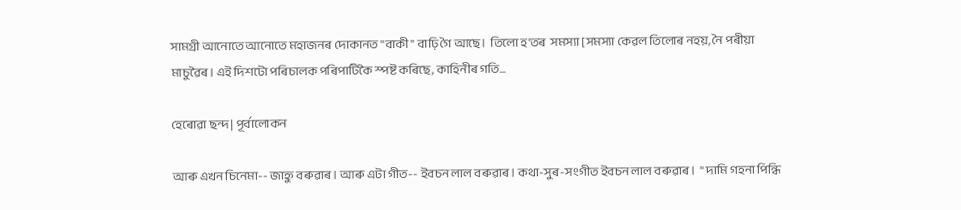সামগ্ৰী আনোতে আনোতে মহাজনৰ দোকানত "বাকী" বাঢ়ি গৈ আছে।  তিলো হ'তৰ  সমস্যা [সমস্যা কেৱল তিলোৰ নহয়, নৈ পৰীয়া মাচুৱৈৰ। এই দিশটো পৰিচালক পৰিপাটিকৈ স্পষ্ট কৰিছে, কাহিনীৰ গতি...

হেৰোৱা ছন্দ | পূৰ্বালোকন

আৰু এখন চিনেমা-- জাহ্নু বৰুৱাৰ। আৰু এটা গীত-- ইবচন লাল বৰুৱাৰ। কথা-সুৰ-সংগীত ইবচন লাল বৰুৱাৰ।  " দামি গহনা পিন্ধি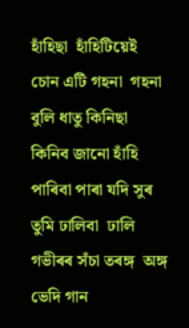হাঁহিছা  হাঁহিটিয়েই চোন এটি গহনা  গহনা বুলি ধাতু কিনিছা  কিনিব জানো হাঁহি পাৰিবা পাৰা যদি সুৰ তুমি ঢালিবা  ঢালি গভীৰৰ সঁচা তৰঙ্গ  অঙ্গ ভেদি গান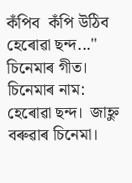কঁপিব  কঁপি উঠিব হেৰোৱা ছন্দ..." চিনেমাৰ গীত।  চিনেমাৰ নাম: হেৰোৱা ছন্দ।  জাহ্নু বৰুৱাৰ চিনেমা।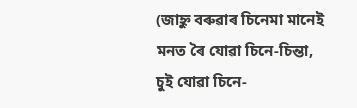(জাহ্নু বৰুৱাৰ চিনেমা মানেই মনত ৰৈ যোৱা চিনে-চিন্তা, চুই যোৱা চিনে-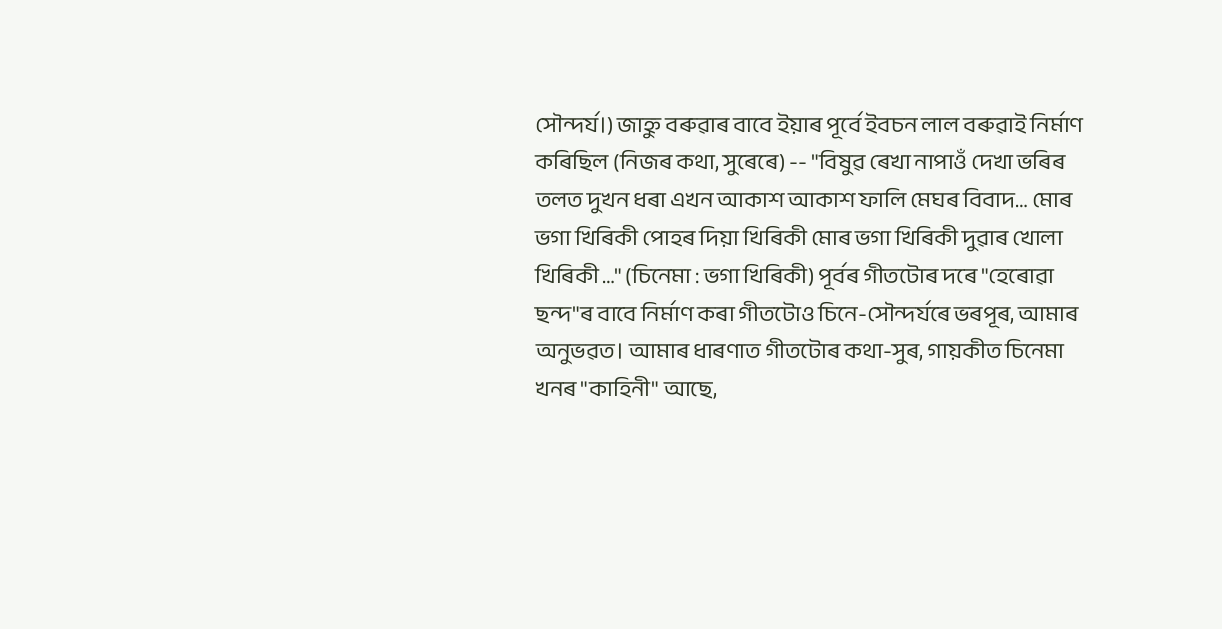সৌন্দৰ্য।) জাহ্নু বৰুৱাৰ বাবে ইয়াৰ পূৰ্বে ইবচন লাল বৰুৱাই নিৰ্মাণ কৰিছিল (নিজৰ কথা, সুৰেৰে) -- "বিষুৱ ৰেখা নাপাওঁ দেখা ভৰিৰ তলত দুখন ধৰা এখন আকাশ আকাশ ফালি মেঘৰ বিবাদ… মোৰ ভগা খিৰিকী পোহৰ দিয়া খিৰিকী মোৰ ভগা খিৰিকী দুৱাৰ খোলা খিৰিকী …" (চিনেমা : ভগা খিৰিকী) পূৰ্বৰ গীতটোৰ দৰে "হেৰোৱা ছন্দ"ৰ বাবে নিৰ্মাণ কৰা গীতটোও চিনে-সৌন্দৰ্যৰে ভৰপূৰ, আমাৰ অনুভৱত। আমাৰ ধাৰণাত গীতটোৰ কথা-সুৰ, গায়কীত চিনেমা খনৰ "কাহিনী" আছে,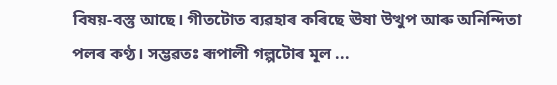বিষয়-বস্তু আছে। গীতটোত ব্যৱহাৰ কৰিছে ঊষা উত্থুপ আৰু অনিন্দিতা পলৰ কণ্ঠ। সম্ভৱতঃ ৰূপালী গল্পটোৰ মূল ...